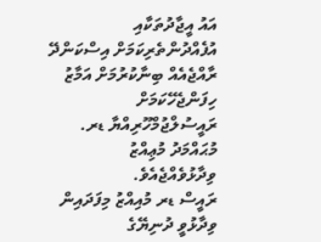އައު އީޖާދުތަކާއި އުފެއްދުންތެރިކަމަށް އިސްކަންދޭ ރާއްޖެއެއް ބިނާކުރުމަށް އަމާޒު ހިފަންޖެހޭކަމަށް ރައީސުލްޖުމްހޫރިއްޔާ ޑރ. މުޙައްމަދު މުޢިއްޒު ވިދާޅުވެއްޖެއެވެ.
ރައީސް ޑރ މުއިއްޒު މިފަދައިން ވިދާޅުވީ ދުނިޔޭގެ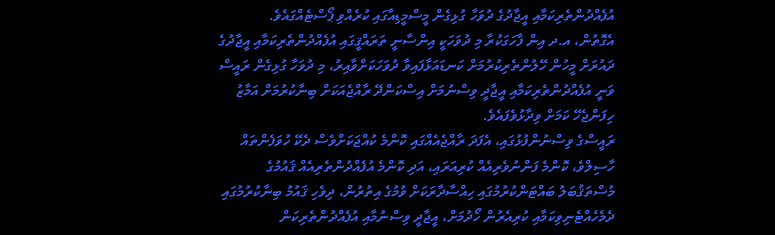އުފެއްދުންތެރިކަމާއި އީޖާދުގެ ދުވަހާ ގުޅިގެން މީސްމީޑިއާގައި ކުރެއްވި ޕޯސްޓެއްގައެވެ.
އެގޮތުން، އ.ދ އިން ފާހަގަކުރާ މި ދުވަހަކީ އިންސާނީ ތަރައްޤީގައި އުފެއްދުންތެރިކަމާއި އީޖާދުގެ ދައުރަށް މީހުން ހޭލުންތެރިކުރުމަށް ކަނޑައަޅާފައިވާ ދުވަހަކަށްވާއިރު، މި ދުވަހާ ގުޅިގެން ރައީސް ވަނީ އުފެއްދުންތެރިކަމާއި އީޖާދީ ވިސްނުމަށް އިސްކަންދޭ ރާއްޖެއަކަށް ބިނާކުރުމަށް އަމާޒު ހިފަންޖެހޭ ކަމަށް ވިދާޅުވެފައެވެ.
ރައީސްގެ ވިސްނުންފުޅުގައި، އެފަދަ ރާއްޖެއެއްގައި ކޮންމެ ކުއްޖަކަށްވެސް ދެކޭ ހުވަފެންތައް ހާސިލްވެ، ކޮންމެ ފަންނުވެރިއެއް ކުރިއަރައި، އަދި ކޮންމެ އުފެއްދުންތެރިއެއް ޤައުމުގެ މުސްތަޤުބަލު ބައްޓަންކުރުމުގައި ހިއްސާދާރަކަށް ވުމުގެ އިތުރުން، ދިވެހި ޤައުމު ބިނާކުރުމުގައި ދެމެހެއްޓެނިވިކަމާއި ކުރިއެރުން ހޯދުމަށް، އީޖާދީ ވިސްނުމާއި އުފެއްދުންތެރިކަން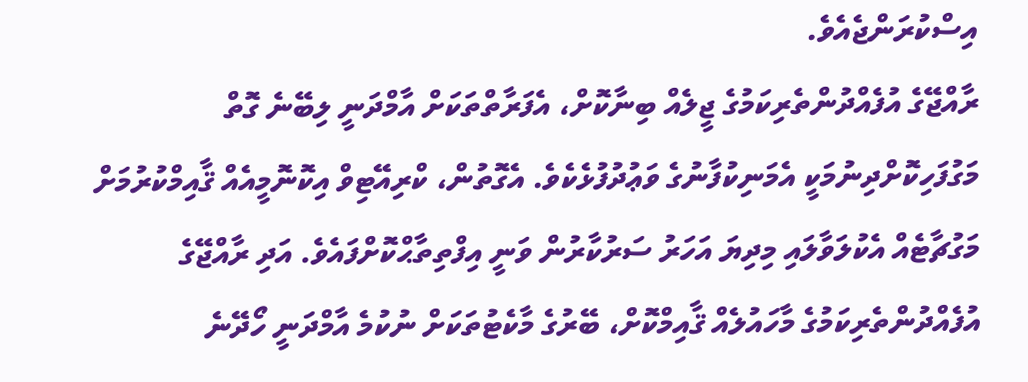އިސްކުރަންޖެއެވެ.
ރާއްޖޭގެ އުފެއްދުންތެރިކަމުގެ ޖީލެއް ބިނާކޮށް، އެފަރާތްތަކަށް އާމްދަނީ ލިބޭނެ ގޮތް މަގުފަހިކޮށްދިނުމަކީ އެމަނިކުފާނުގެ ވަޢުދުފުޅެކެވެ. އެގޮތުން، ކްރިއޭޓިވް އިކޮނޮމީއެއް ޤާއިމްކުރުމަށް މަގުޗާޓެއް އެކުލަވާލައި މިދިޔަ އަހަރު ސަރުކާރުން ވަނީ އިފްތިތާޙްކޮށްފައެވެ. އަދި ރާއްޖޭގެ އުފެއްދުންތެރިކަމުގެ މާހައުލެއް ޤާއިމްކޮށް، ބޭރުގެ މާކެޓުތަކަށް ނުކުމެ އާމްދަނީ ހޯދޭނެ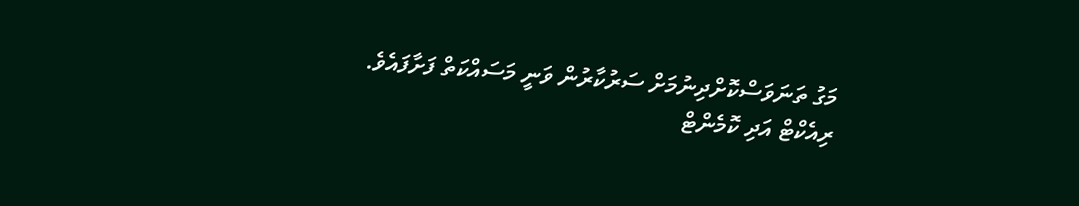މަގު ތަނަވަސްކޮށްދިނުމަށް ސަރުކާރުން ވަނީ މަސައްކަތް ފަށާފައެވެ.
ރިއެކްޓް އަދި ކޮމެންޓް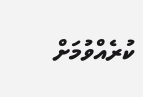ކުރެއްވުމަށް